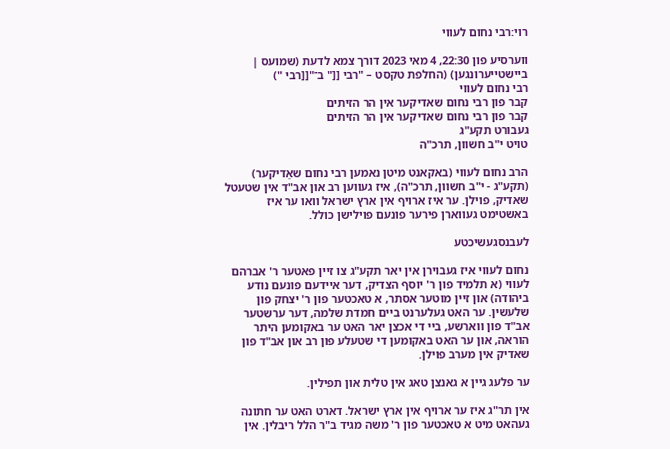רוי:רבי נחום לעווי

ווערסיע פון 22:30, 4 מאי 2023 דורך צמא לדעת (שמועס | ביישטייערונגען) (החלפת טקסט – "רבי [[" ב־"[[רבי ")
רבי נחום לעווי
קבר פון רבי נחום שאדיקער אין הר הזיתים
קבר פון רבי נחום שאדיקער אין הר הזיתים
געבורט תקע"ג
טויט י"ב חשוון, תרכ"ה

הרב נחום לעווי (באקאנט מיטן נאמען רבי נחום שאַדיקער) (תקע"ג - י"ב חשוון, תרכ"ה), איז געווען רב און אב"ד אין שטעטל שאדיק, פוילן. ער איז ארויף אין ארץ ישראל וואו ער איז באשטימט געווארן פירער פונעם פוילישן כולל.

לעבנסגעשיכטע

נחום לעווי איז געבוירן אין יאר תקע"ג צו זיין פאטער ר' אברהם לעווי (א תלמיד פון ר' יוסף הצדיק, דער איידעם פונעם נודע ביהודה) און זיין מוטער אסתר, א טאכטער פון ר' יצחק פון שלעשין. ער האט געלערנט ביים חמדת שלמה, דער ערשטער אב"ד פון ווארשע, ביי די אכצן יאר האט ער באקומען היתר הוראה, און ער האט באקומען די שטעלע פון רב און אב"ד פון שאדיק אין מערב פוילן.

ער פלעג גיין א גאנצן טאג אין טלית און תפילין.

אין תר"ג איז ער ארויף אין ארץ ישראל. דארט האט ער חתונה געהאט מיט א טאכטער פון ר' משה מגיד ב"ר הלל ריבלין. אין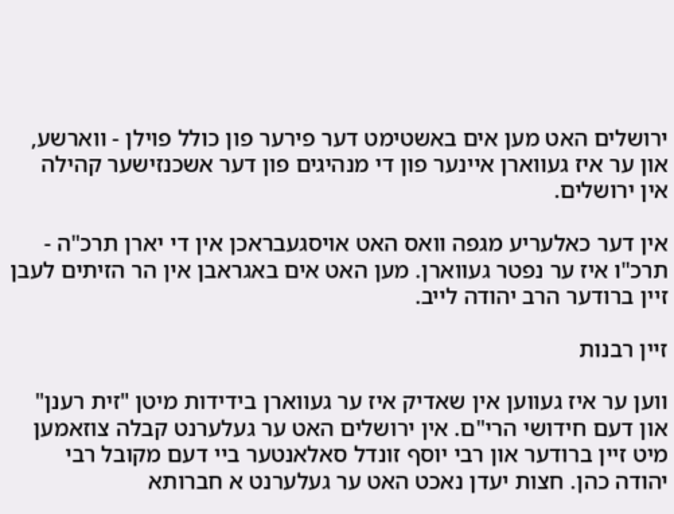ירושלים האט מען אים באשטימט דער פירער פון כולל פוילן - ווארשע, און ער איז געווארן איינער פון די מנהיגים פון דער אשכנזישער קהילה אין ירושלים.

אין דער כאלעריע מגפה וואס האט אויסגעבראכן אין די יארן תרכ"ה - תרכ"ו איז ער נפטר געווארן. מען האט אים באגראבן אין הר הזיתים לעבן זיין ברודער הרב יהודה לייב.

זיין רבנות

ווען ער איז געווען אין שאדיק איז ער געווארן בידידות מיטן "זית רענן" און דעם חידושי הרי"ם. אין ירושלים האט ער געלערנט קבלה צוזאמען מיט זיין ברודער און רבי יוסף זונדל סאלאנטער ביי דעם מקובל רבי יהודה כהן. חצות יעדן נאכט האט ער געלערנט א חברותא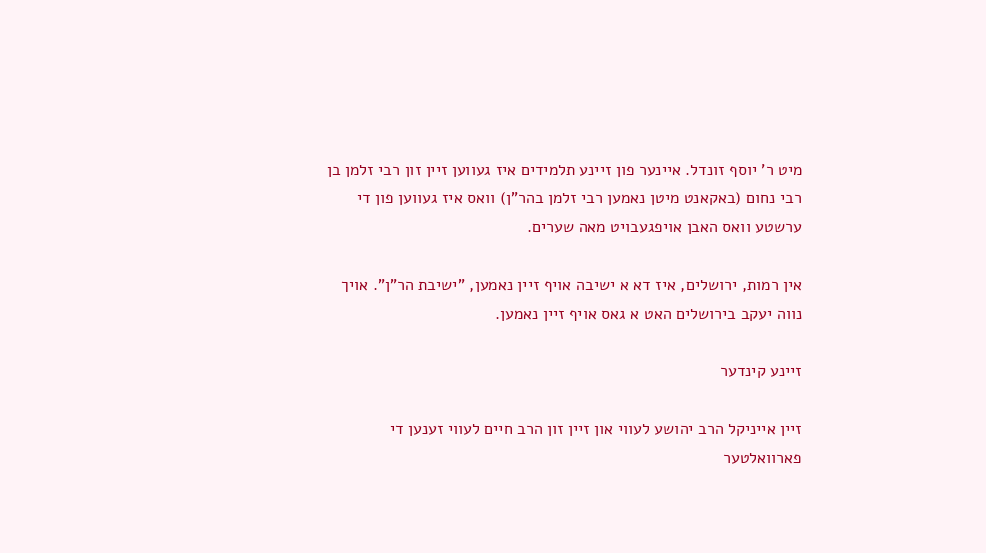מיט ר' יוסף זונדל. איינער פון זיינע תלמידים איז געווען זיין זון רבי זלמן בן רבי נחום (באקאנט מיטן נאמען רבי זלמן בהר"ן) וואס איז געווען פון די ערשטע וואס האבן אויפגעבויט מאה שערים.

אין רמות, ירושלים, איז דא א ישיבה אויף זיין נאמען, "ישיבת הר"ן". אויך נווה יעקב בירושלים האט א גאס אויף זיין נאמען.

זיינע קינדער

זיין אייניקל הרב יהושע לעווי און זיין זון הרב חיים לעווי זענען די פארוואלטער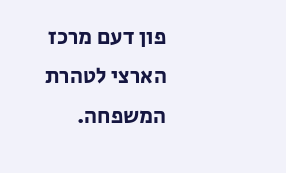פון דעם מרכז הארצי לטהרת המשפחה.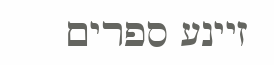זיינע ספרים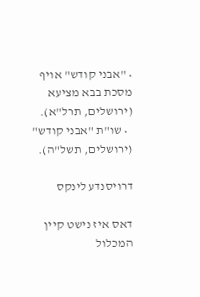• "אבני קודש" אויף מסכת בבא מציעא (ירושלים, תרל"א).
  • שו"ת "אבני קודש" (ירושלים, תשל"ה).

דרויסנדע לינקס

דאס איז נישט קיין המכלול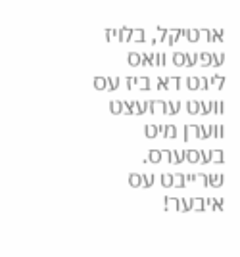ארטיקל, בלויז עפעס וואס ליגט דא ביז עס וועט ערזעצט ווערן מיט בעסערס. שרייבט עס איבער!